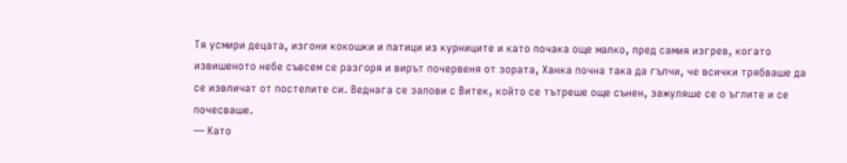Тя усмири децата, изгони кокошки и патици из курниците и като почака още малко, пред самия изгрев, когато извишеното небе съвсем се разгоря и вирът почервеня от зората, Ханка почна така да гълчи, че всички трябваше да се извличат от постелите си. Веднага се залови с Витек, който се тътреше още сънен, зажуляше се о ъглите и се почесваше.
— Като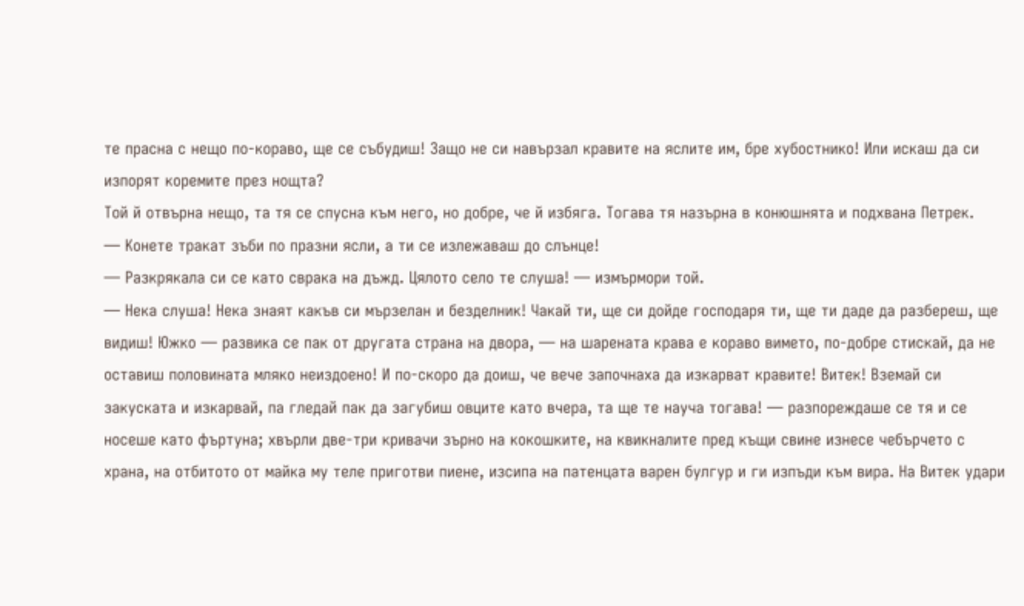те прасна с нещо по-кораво, ще се събудиш! Защо не си навързал кравите на яслите им, бре хубостнико! Или искаш да си изпорят коремите през нощта?
Той й отвърна нещо, та тя се спусна към него, но добре, че й избяга. Тогава тя назърна в конюшнята и подхвана Петрек.
— Конете тракат зъби по празни ясли, а ти се излежаваш до слънце!
— Разкрякала си се като сврака на дъжд. Цялото село те слуша! — измърмори той.
— Нека слуша! Нека знаят какъв си мързелан и безделник! Чакай ти, ще си дойде господаря ти, ще ти даде да разбереш, ще видиш! Южко — развика се пак от другата страна на двора, — на шарената крава е кораво вимето, по-добре стискай, да не оставиш половината мляко неиздоено! И по-скоро да доиш, че вече започнаха да изкарват кравите! Витек! Вземай си закуската и изкарвай, па гледай пак да загубиш овците като вчера, та ще те науча тогава! — разпореждаше се тя и се носеше като фъртуна; хвърли две-три кривачи зърно на кокошките, на квикналите пред къщи свине изнесе чебърчето с храна, на отбитото от майка му теле приготви пиене, изсипа на патенцата варен булгур и ги изпъди към вира. На Витек удари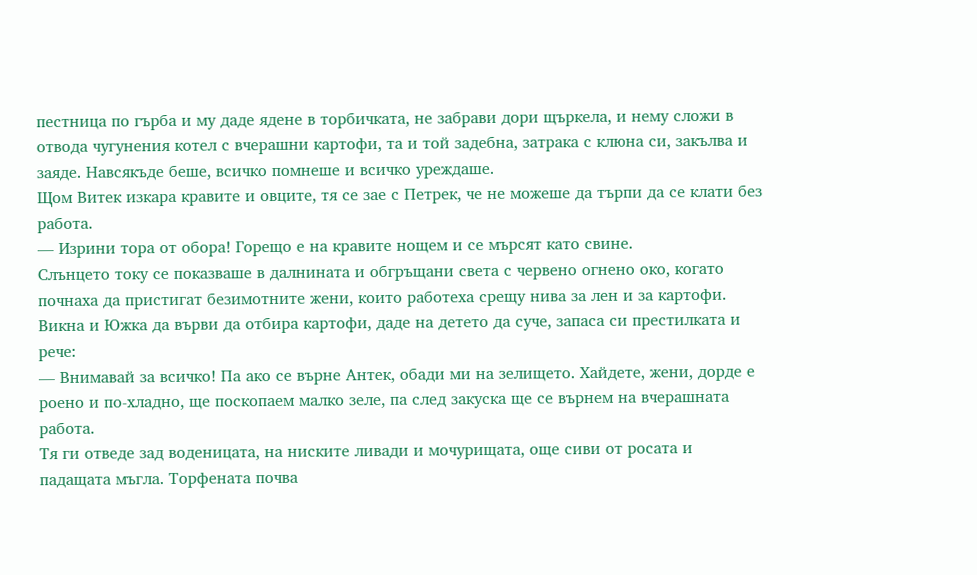пестница по гърба и му даде ядене в торбичката, не забрави дори щъркела, и нему сложи в отвода чугунения котел с вчерашни картофи, та и той задебна, затрака с клюна си, закълва и заяде. Навсякъде беше, всичко помнеше и всичко уреждаше.
Щом Витек изкара кравите и овците, тя се зае с Петрек, че не можеше да търпи да се клати без работа.
— Изрини тора от обора! Горещо е на кравите нощем и се мърсят като свине.
Слънцето току се показваше в далнината и обгръщани света с червено огнено око, когато почнаха да пристигат безимотните жени, които работеха срещу нива за лен и за картофи.
Викна и Южка да върви да отбира картофи, даде на детето да суче, запаса си престилката и рече:
— Внимавай за всичко! Па ако се върне Антек, обади ми на зелището. Хайдете, жени, дорде е роено и по-хладно, ще поскопаем малко зеле, па след закуска ще се върнем на вчерашната работа.
Тя ги отведе зад воденицата, на ниските ливади и мочурищата, още сиви от росата и падащата мъгла. Торфената почва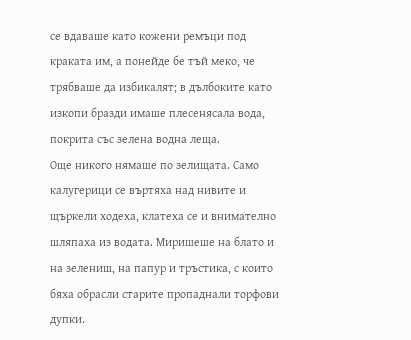се вдаваше като кожени ремъци под краката им, а понейде бе тъй меко, че трябваше да избикалят; в дълбоките като изкопи бразди имаше плесенясала вода, покрита със зелена водна леща.
Още никого нямаше по зелищата. Само калугерици се въртяха над нивите и щъркели ходеха, клатеха се и внимателно шляпаха из водата. Миришеше на блато и на зелениш, на папур и тръстика, с които бяха обрасли старите пропаднали торфови дупки.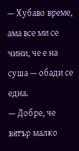— Хубаво време, ама все ми се чини, че е на суша — обади се една.
— Добре, че вятър малко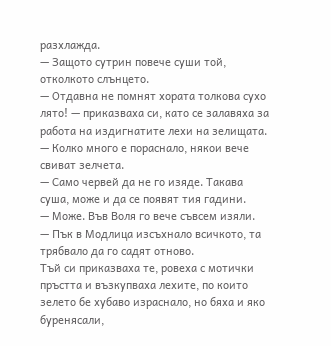разхлажда.
— Защото сутрин повече суши той, отколкото слънцето.
— Отдавна не помнят хората толкова сухо лято! — приказваха си, като се залавяха за работа на издигнатите лехи на зелищата.
— Колко много е пораснало, някои вече свиват зелчета.
— Само червей да не го изяде. Такава суша, може и да се появят тия гадини.
— Може. Във Воля го вече съвсем изяли.
— Пък в Модлица изсъхнало всичкото, та трябвало да го садят отново.
Тъй си приказваха те, ровеха с мотички пръстта и възкупваха лехите, по които зелето бе хубаво израснало, но бяха и яко буренясали,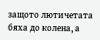защото лютичетата бяха до колена, а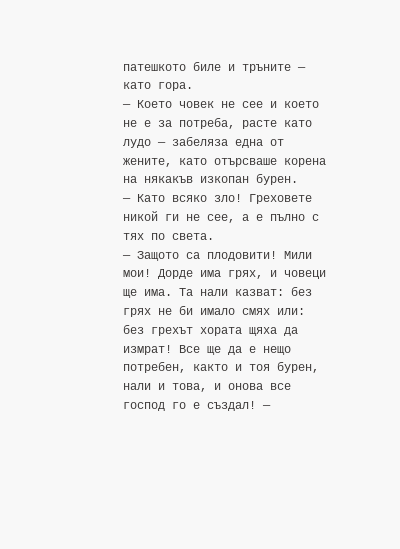патешкото биле и тръните — като гора.
— Което човек не сее и което не е за потреба, расте като лудо — забеляза една от жените, като отърсваше корена на някакъв изкопан бурен.
— Като всяко зло! Греховете никой ги не сее, а е пълно с тях по света.
— Защото са плодовити! Мили мои! Дорде има грях, и човеци ще има. Та нали казват: без грях не би имало смях или: без грехът хората щяха да измрат! Все ще да е нещо потребен, както и тоя бурен, нали и това, и онова все господ го е създал! —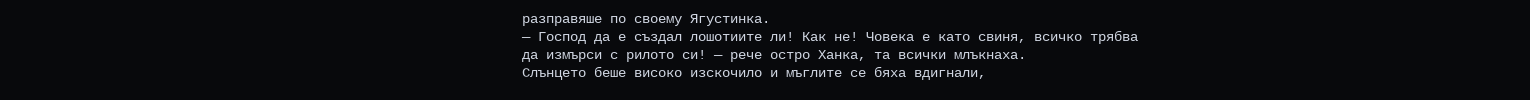разправяше по своему Ягустинка.
— Господ да е създал лошотиите ли! Как не! Човека е като свиня, всичко трябва да измърси с рилото си! — рече остро Ханка, та всички млъкнаха.
Слънцето беше високо изскочило и мъглите се бяха вдигнали,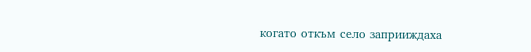когато откъм село заприиждаха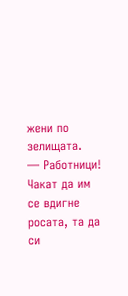жени по зелищата.
— Работници! Чакат да им се вдигне росата, та да си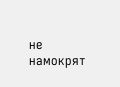не намокрят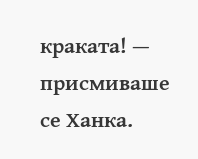краката! — присмиваше се Ханка.